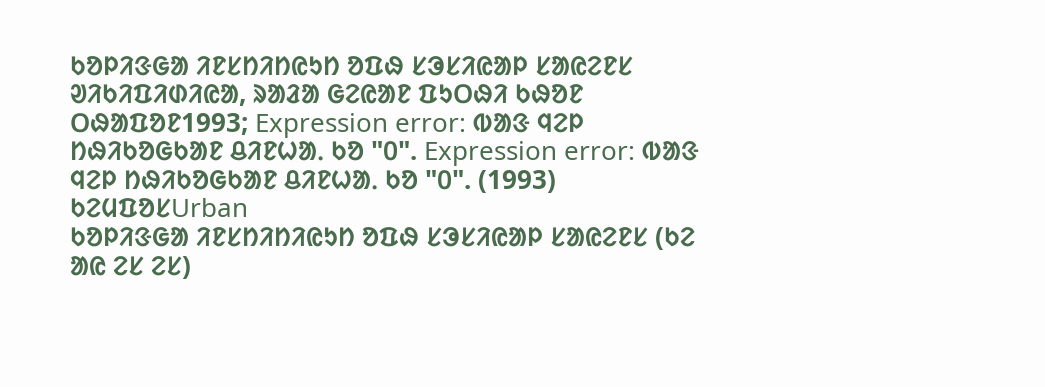ᱠᱚᱞᱤᱝᱜᱟ ᱤᱱᱥᱴᱤᱴᱭᱩᱴ ᱚᱯᱷ ᱥᱳᱥᱤᱭᱟᱞ ᱥᱟᱭᱮᱱᱥ
ᱣᱤᱠᱤᱯᱤᱰᱤᱭᱟ, ᱨᱟᱲᱟ ᱜᱮᱭᱟᱱ ᱯᱩᱛᱷᱤ ᱠᱷᱚᱱ
ᱛᱷᱟᱯᱚᱱ1993; Expression error: ᱵᱟᱝ ᱧᱮᱞ ᱴᱷᱤᱠᱚᱜᱠᱟᱱ ᱪᱤᱱᱦᱟᱹ ᱠᱚ "᱐". Expression error: ᱵᱟᱝ ᱧᱮᱞ ᱴᱷᱤᱠᱚᱜᱠᱟᱱ ᱪᱤᱱᱦᱟᱹ ᱠᱚ "᱐". (1993)
ᱠᱮᱢᱯᱚᱥUrban
ᱠᱚᱞᱤᱝᱜᱟ ᱤᱱᱥᱴᱤᱴᱤᱭᱩᱴ ᱚᱯᱷ ᱥᱳᱥᱤᱭᱟᱞ ᱥᱟᱭᱮᱱᱥ (ᱠᱮ ᱟᱭ ᱮᱥ ᱮᱥ)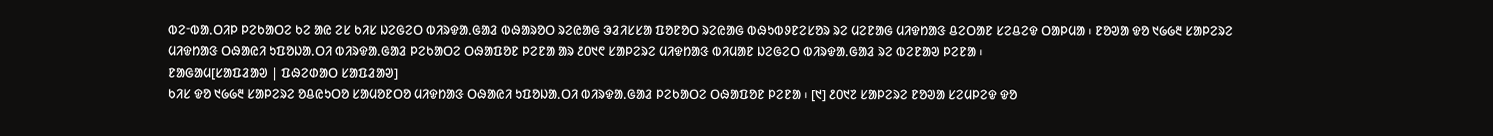ᱵᱮᱼᱵᱟᱹᱛᱤᱞ ᱞᱮᱠᱟᱛᱮ ᱠᱮ ᱟᱭ ᱮᱥ ᱠᱤᱥ ᱡᱮᱜᱮᱛ ᱵᱤᱨᱫᱟᱹᱜᱟᱲ ᱵᱷᱟᱨᱚᱛ ᱨᱮᱭᱟᱜ ᱳᱲᱤᱥᱥᱟ ᱯᱚᱱᱚᱛ ᱨᱮᱭᱟᱜ ᱵᱷᱩᱵᱽᱱᱮᱥᱚᱨ ᱨᱮ ᱢᱮᱱᱟᱜ ᱢᱤᱫᱴᱟᱝ ᱪᱮᱛᱟᱱ ᱥᱮᱪᱮᱫ ᱛᱟᱞᱢᱟ ᱾ ᱱᱚᱣᱟ ᱫᱚ ᱑᱙᱙᱓ ᱥᱟᱞᱮᱨᱮ ᱢᱤᱫᱴᱟᱝ ᱛᱷᱟᱭᱤ ᱩᱯᱚᱡᱟᱹᱛᱤ ᱵᱤᱨᱫᱟᱹᱜᱟᱲ ᱞᱮᱠᱟᱛᱮ ᱛᱷᱟᱯᱚᱱ ᱞᱮᱱᱟ ᱟᱨ ᱒᱐᱑᱖ ᱥᱟᱞᱮᱨᱮ ᱢᱤᱫᱴᱟᱝ ᱵᱤᱢᱟᱱ ᱡᱮᱜᱮᱛ ᱵᱤᱨᱫᱟᱹᱜᱟᱲ ᱨᱮ ᱵᱮᱱᱟᱣ ᱞᱮᱱᱟ ᱾
ᱱᱟᱜᱟᱢ[ᱥᱟᱯᱲᱟᱣ | ᱯᱷᱮᱰᱟᱛ ᱥᱟᱯᱲᱟᱣ]
ᱠᱤᱥ ᱫᱚ ᱑᱙᱙᱓ ᱥᱟᱞᱮᱨᱮ ᱚᱪᱭᱩᱛᱚ ᱥᱟᱢᱚᱱᱛᱚ ᱢᱤᱫᱴᱟᱝ ᱛᱷᱟᱭᱤ ᱩᱯᱚᱡᱟᱹᱛᱤ ᱵᱤᱨᱫᱟᱹᱜᱟᱲ ᱞᱮᱠᱟᱛᱮ ᱛᱷᱟᱯᱚᱱ ᱞᱮᱱᱟ ᱾ [᱑] ᱒᱐᱑᱗ ᱥᱟᱞᱮᱨᱮ ᱱᱚᱣᱟ ᱥᱮᱢᱞᱮᱫ ᱫᱚ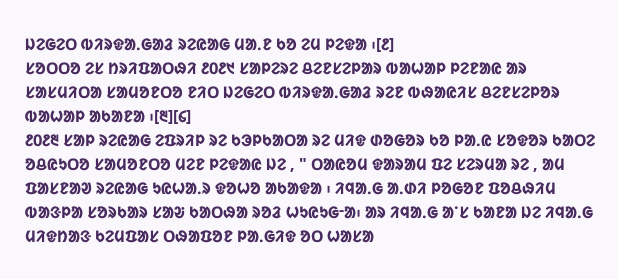ᱡᱮᱜᱮᱛ ᱵᱤᱨᱫᱟᱹᱜᱟᱲ ᱨᱮᱭᱟᱜ ᱢᱟᱹᱱ ᱠᱚ ᱮᱢ ᱞᱮᱫᱟ ᱾[᱒]
ᱥᱚᱛᱛᱚ ᱮᱥ ᱴᱨᱤᱯᱟᱛᱷᱤ ᱒᱐᱒᱑ ᱥᱟᱞᱮᱨᱮ ᱪᱮᱱᱥᱮᱞᱟᱨ ᱵᱟᱦᱟᱞ ᱞᱮᱱᱟᱭ ᱟᱨ ᱥᱟᱥᱢᱤᱛᱟ ᱥᱟᱢᱚᱱᱛᱚ ᱱᱤᱛ ᱡᱮᱜᱮᱛ ᱵᱤᱨᱫᱟᱹᱜᱟᱲ ᱨᱮᱱ ᱵᱷᱟᱭᱤᱥ ᱪᱮᱱᱥᱮᱞᱚᱨ ᱵᱟᱦᱟᱞ ᱟᱠᱟᱱᱟ ᱾[᱓][᱔]
᱒᱐᱒᱓ ᱥᱟᱞ ᱨᱮᱭᱟᱜ ᱮᱯᱨᱤᱞ ᱨᱮ ᱠᱳᱞᱠᱟᱛᱟ ᱨᱮ ᱢᱤᱫ ᱰᱚᱜᱚᱨ ᱠᱚ ᱞᱟᱹᱭ ᱥᱚᱫᱚᱨ ᱠᱟᱛᱮ ᱚᱪᱭᱩᱛᱚ ᱥᱟᱢᱚᱱᱛᱚ ᱢᱮᱱ ᱞᱮᱫᱟᱭ ᱡᱮ , " ᱛᱟᱭᱚᱢ ᱫᱟᱨᱟᱢ ᱯᱮ ᱥᱮᱨᱢᱟ ᱨᱮ , ᱟᱢ ᱯᱟᱥᱱᱟᱣ ᱨᱮᱭᱟᱜ ᱩᱭᱦᱟᱹᱨ ᱫᱚᱦᱚ ᱟᱠᱟᱫᱟ ᱾ ᱤᱧᱟᱹᱜ ᱟᱹᱰᱤ ᱞᱚᱜᱚᱱ ᱯᱚᱪᱷᱤᱢ ᱵᱟᱝᱞᱟ ᱥᱚᱨᱠᱟᱨ ᱥᱟᱶ ᱠᱟᱛᱷᱟ ᱨᱚᱲ ᱦᱩᱭᱩᱜᱼᱟ᱾ ᱟᱨ ᱤᱧᱟᱹᱜ ᱟᱸᱥ ᱠᱟᱱᱟ ᱡᱮ ᱤᱧᱟᱹᱜ ᱢᱤᱫᱴᱟᱝ ᱠᱮᱢᱯᱟᱥ ᱛᱷᱟᱯᱚᱱ ᱞᱟᱹᱜᱤᱫ ᱚᱛ ᱦᱟᱥᱟ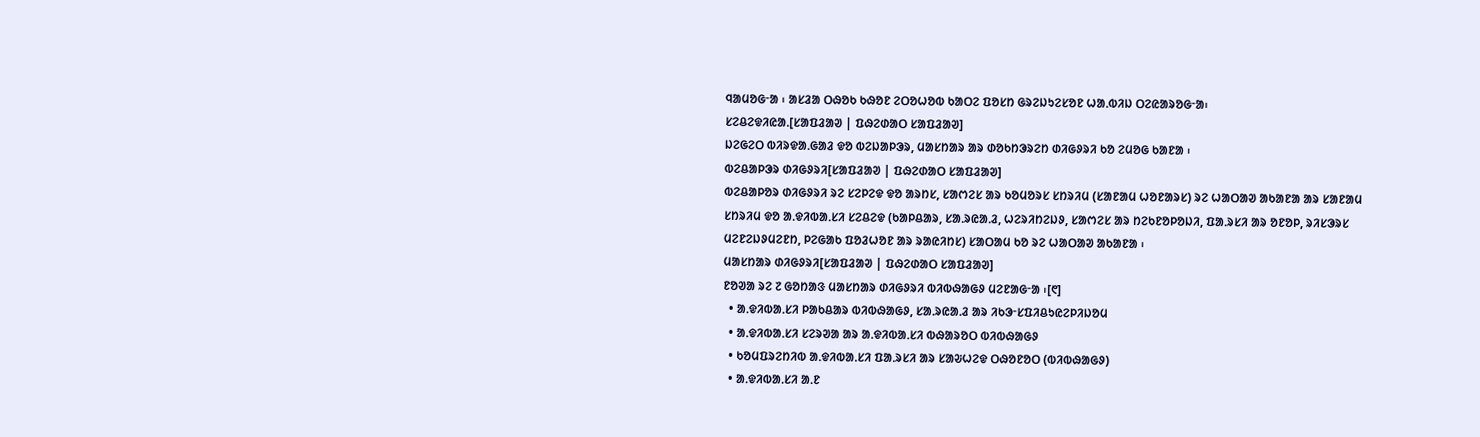ᱧᱟᱢᱚᱜᱼᱟ ᱾ ᱟᱥᱲᱟ ᱛᱷᱚᱠ ᱠᱷᱚᱱ ᱮᱛᱚᱦᱚᱵ ᱠᱟᱛᱮ ᱯᱚᱥᱴ ᱜᱨᱮᱡᱩᱮᱥᱚᱱ ᱦᱟᱹᱵᱤᱡ ᱛᱮᱭᱟᱨᱚᱜᱼᱟ᱾
ᱥᱮᱪᱮᱫᱤᱭᱟᱹ[ᱥᱟᱯᱲᱟᱣ | ᱯᱷᱮᱰᱟᱛ ᱥᱟᱯᱲᱟᱣ]
ᱡᱮᱜᱮᱛ ᱵᱤᱨᱫᱟᱹᱜᱟᱲ ᱫᱚ ᱵᱮᱡᱟᱞᱳᱨ, ᱢᱟᱥᱴᱟᱨ ᱟᱨ ᱰᱚᱠᱴᱳᱨᱮᱴ ᱰᱤᱜᱽᱨᱤ ᱠᱚ ᱮᱢᱚᱜ ᱠᱟᱱᱟ ᱾
ᱵᱮᱪᱟᱞᱳᱨ ᱰᱤᱜᱽᱨᱤ[ᱥᱟᱯᱲᱟᱣ | ᱯᱷᱮᱰᱟᱛ ᱥᱟᱯᱲᱟᱣ]
ᱵᱮᱪᱟᱞᱚᱨ ᱰᱤᱜᱽᱨᱤ ᱨᱮ ᱥᱮᱞᱮᱫ ᱫᱚ ᱟᱨᱴᱥ, ᱥᱟᱬᱮᱥ ᱟᱨ ᱠᱚᱢᱚᱨᱥ ᱥᱴᱨᱤᱢ (ᱥᱟᱱᱟᱢ ᱦᱚᱱᱟᱨᱥ) ᱨᱮ ᱦᱟᱛᱟᱣ ᱟᱠᱟᱱᱟ ᱟᱨ ᱥᱟᱱᱟᱢ ᱥᱴᱨᱤᱢ ᱫᱚ ᱟᱹᱫᱤᱵᱟᱹᱥᱤ ᱥᱮᱪᱮᱫ (ᱠᱟᱞᱪᱟᱨ, ᱥᱟᱹᱨᱭᱟᱹᱲ, ᱦᱮᱨᱤᱴᱮᱡᱽ, ᱥᱟᱬᱮᱥ ᱟᱨ ᱴᱮᱠᱱᱚᱞᱚᱡᱤ, ᱯᱟᱹᱨᱥᱤ ᱟᱨ ᱚᱱᱚᱞ, ᱨᱤᱥᱳᱨᱥ ᱢᱮᱱᱮᱡᱽᱢᱮᱱᱴ, ᱞᱮᱜᱟᱠ ᱯᱚᱲᱦᱚᱱ ᱟᱨ ᱨᱟᱭᱤᱴᱥ) ᱥᱟᱛᱟᱢ ᱠᱚ ᱨᱮ ᱦᱟᱛᱟᱣ ᱟᱠᱟᱱᱟ ᱾
ᱢᱟᱥᱴᱟᱨ ᱰᱤᱜᱽᱨᱤ[ᱥᱟᱯᱲᱟᱣ | ᱯᱷᱮᱰᱟᱛ ᱥᱟᱯᱲᱟᱣ]
ᱱᱚᱣᱟ ᱨᱮ ᱗ ᱜᱚᱴᱟᱝ ᱢᱟᱥᱴᱟᱨ ᱰᱤᱜᱽᱨᱤ ᱵᱤᱵᱷᱟᱜᱽ ᱢᱮᱱᱟᱜᱼᱟ ᱾[᱖]
  • ᱟᱹᱫᱤᱵᱟᱹᱥᱤ ᱞᱟᱠᱪᱟᱨ ᱵᱤᱵᱷᱟᱜᱽ, ᱥᱟᱹᱨᱭᱟᱹᱲ ᱟᱨ ᱤᱠᱳᱼᱥᱯᱤᱪᱩᱭᱮᱞᱤᱡᱚᱢ
  • ᱟᱹᱫᱤᱵᱟᱹᱥᱤ ᱥᱮᱨᱣᱟ ᱟᱨ ᱟᱹᱫᱤᱵᱟᱹᱥᱤ ᱵᱷᱟᱨᱚᱛ ᱵᱤᱵᱷᱟᱜᱽ
  • ᱠᱚᱢᱯᱨᱮᱴᱤᱵ ᱟᱹᱫᱤᱵᱟᱹᱥᱤ ᱯᱟᱹᱨᱥᱤ ᱟᱨ ᱥᱟᱶᱦᱮᱫ ᱛᱷᱚᱱᱚᱛ (ᱵᱤᱵᱷᱟᱜᱽ)
  • ᱟᱹᱫᱤᱵᱟᱹᱥᱤ ᱟᱹᱱ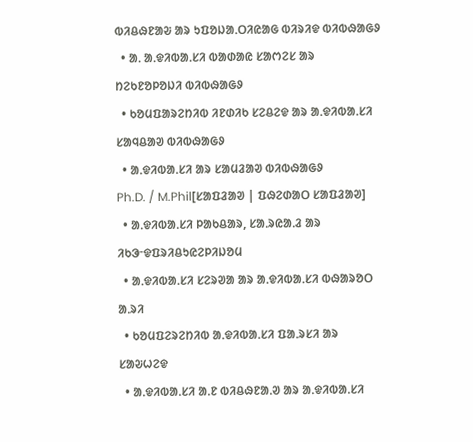ᱵᱤᱪᱷᱱᱟᱶ ᱟᱨ ᱩᱯᱚᱡᱟᱹᱛᱤᱭᱟᱜ ᱵᱤᱨᱤᱫ ᱵᱤᱵᱷᱟᱜᱽ
  • ᱟᱹ ᱟᱹᱫᱤᱵᱟᱹᱥᱤ ᱵᱟᱰᱟᱭ ᱥᱟᱬᱮᱥ ᱟᱨ ᱴᱮᱠᱱᱚᱞᱚᱡᱤ ᱵᱤᱵᱷᱟᱜᱽ
  • ᱠᱚᱢᱯᱟᱨᱮᱴᱤᱵ ᱤᱱᱰᱤᱠ ᱥᱮᱪᱮᱫ ᱟᱨ ᱟᱹᱫᱤᱵᱟᱹᱥᱤ ᱥᱟᱧᱪᱟᱣ ᱵᱤᱵᱷᱟᱜᱽ
  • ᱟᱹᱫᱤᱵᱟᱹᱥᱤ ᱟᱨ ᱥᱟᱢᱲᱟᱣ ᱵᱤᱵᱷᱟᱜᱽ
Ph.D. / M.Phil[ᱥᱟᱯᱲᱟᱣ | ᱯᱷᱮᱰᱟᱛ ᱥᱟᱯᱲᱟᱣ]
  • ᱟᱹᱫᱤᱵᱟᱹᱥᱤ ᱞᱟᱠᱪᱟᱨ, ᱥᱟᱹᱨᱭᱟᱹᱲ ᱟᱨ ᱤᱠᱳᱼᱫᱯᱨᱤᱪᱩᱭᱮᱞᱤᱡᱚᱢ
  • ᱟᱹᱫᱤᱵᱟᱹᱥᱤ ᱥᱮᱨᱣᱟ ᱟᱨ ᱟᱹᱫᱤᱵᱟᱹᱥᱤ ᱵᱷᱟᱨᱚᱛ ᱟᱹᱨᱤ
  • ᱠᱚᱢᱯᱮᱨᱮᱴᱤᱵ ᱟᱹᱫᱤᱵᱟᱹᱥᱤ ᱯᱟᱹᱨᱥᱤ ᱟᱨ ᱥᱟᱶᱦᱮᱫ
  • ᱟᱹᱫᱤᱵᱟᱹᱥᱤ ᱟᱹᱱ ᱵᱤᱪᱷᱱᱟᱹᱣ ᱟᱨ ᱟᱹᱫᱤᱵᱟᱹᱥᱤ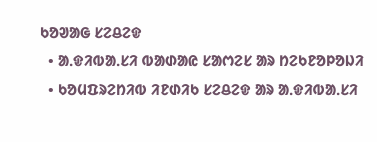ᱠᱚᱣᱟᱜ ᱥᱮᱪᱮᱫ
  • ᱟᱹᱫᱤᱵᱟᱹᱥᱤ ᱵᱟᱰᱟᱭ ᱥᱟᱬᱮᱥ ᱟᱨ ᱴᱮᱠᱱᱚᱞᱚᱡᱤ
  • ᱠᱚᱢᱯᱨᱮᱴᱤᱵ ᱤᱱᱰᱤᱠ ᱥᱮᱪᱮᱫ ᱟᱨ ᱟᱹᱫᱤᱵᱟᱹᱥᱤ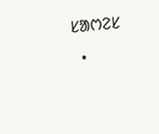ᱥᱟᱬᱮᱥ
  •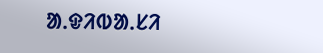ᱟᱹᱫᱤᱵᱟᱹᱥᱤ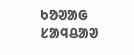ᱠᱚᱣᱟᱜ ᱥᱟᱧᱪᱟᱣ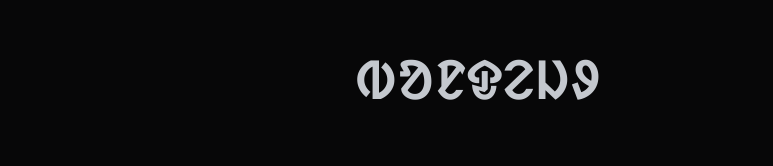ᱵᱚᱱᱫᱮᱡᱽ